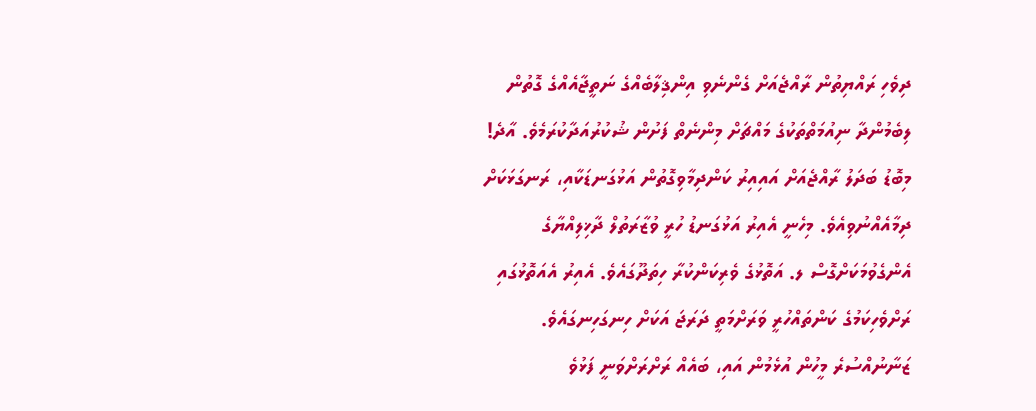ދިވެހި ރައްޔިތުން ރާއްޖެއަށް ގެންނެވި އިންޤިލާބެއްގެ ނަތީޖާއެއްގެ ގޮތުން ލިބެމުންދާ ނިއުމަތްތަކުގެ މައްޗަށް މިންނެތް ފަށުން ޝުކުރުއަދާކުރަމެވެ. އާދެ! މިބޮޑު ބަދަލު ރާއްޖެއަށް އައިއިރު ކަންދިމާވިގޮތުން އަޅުގަނޑަކާއި، ރަނގަޅަކަށް ދިމާއެއްނުވިއެވެ. މިހެނީ އެއިރު އަޅުގަނޑު ހުރީ ވުޒާރަތުލް ދާޚިލިއްޔާގެ އެންގެވުމަކަށްގޮސް ލ. އަތޮޅުގެ ވެރިކަންކުރާ ހިތަދޫގައެވެ. އެއިރު އެއަތޮޅުގައި ރަށްވެހިކަމުގެ ކަންތައްހުރީ ވަރަށްމަތީ ދަރަޖަ އަކަށް ހިނގަހިނގައެވެ. ޒަނާނުއްސުރެ މީހުން އުޅެމުން އައި، ބައެއް ރަށްރަށްވަނީ ފަޅުވެ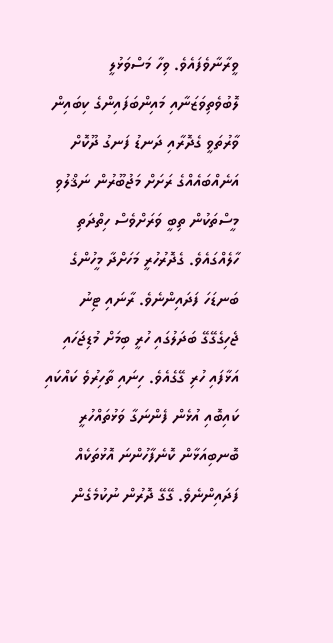ވީރާނާވެފައެވެ. ވިހާ މަސްވަޅުލީ ލޮބުވެތިވަޒަނާއި މައިންބަފައިންގެ ކިބައިން ވާރުތަވީ ގެދޮރާއި ދަނޑު ފަނގު ދޫކޮށް އަނެއްބައެއްގެ ރަށަށް މަޖުބޫރުން ނަޤްލުވި މީސްތަކުން ތިބީ ވަރަށްވެސް ހިތްދަތި ހާލެއްގައެވެ. ގެދޮރުހުރީ މަހަށްދާ މީހުންގެ ބަނޑަހަ ފަދައިންނެވެ. ރާނައި ޓިނު ޖެހިގެގޭގޭ ބަދަލުގައި ހުރީ ބިމަށް މުޑިޖަހައި އަޅާފައި ހުރި ގޭގެއެވެ. ހިނައި ތާހިރުވެ ކައްކައި ކައިބޮއި އުޅެން ފެންނަގާ ވަޅުތައްހުރީ ބޮނބިއަޅާން ކޮނެފާހުންނަ އޮޅުތަކެއް ފަދައިންނެވެ. ގޭގޭ ދޮރުން ނުކުމެގެން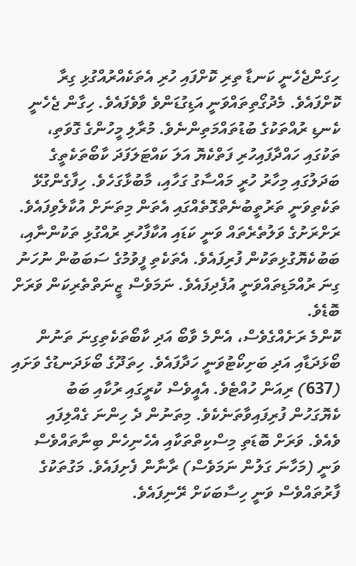ހިގަންޖެހެނީ ކަނޑާ ތިރި ކޮށްފައި ހުރި އެތަކެއްރުއްގުޅި ގިރާ ކޮށްފައެވެ. މެދުގޯތިތައްވަނީ އަޑިގުޑަންވެ ވާވެފައެވެ. ހިގާން ޖެހެނީ ކެނޑި ރުއްތަކުގެ ބުޑުތައްމަތިންނެވެ. މުރާލި މީހުންގެ ގޮވަތި، ތަކުގައި ހައްދާފައިހުރި ފަތްކެޔޮ އަލަ ކައްޓަލަފަދަ ކާބޯތަކެތީގެ ބަދަލުގައި މިހާރު ހުރީ މައްސާގު ގަހާއި، މާބުޅާގަހެވެ. ހިފާގެންގުޅޭ ތަކެތިވަނީ ތަރުތީބުނެތްގޮތެއްގައި އެތަން މިތަނަށް އުކާލެވިފައެވެ. ރަށްރަށުގެ ވަލުތެރެތައް ވަނީ ކަޑައި އުކާފާހުރި ރުއްގުޅި ތަކުންނާއި، ބަބުކެޔޮގުޅިތަކުން ފުރިފައެވެ. އެތަކެތި ފީވުމުގެ ސަބަބުން ނުހަނު ގިނަ ރުއްމަޑިތައްވަނީ އުފެދިފައެވެ. ނަމަވެސް ޒީނަތްތެރިކަން ވަރަށް ބޮޑެވެ.
ކޮންމެ ރަށެއްގެވެސް، އެންމެ ވާބޯ އަދި ކާބޯތަކެތިގިނަ ތަނުން ބޯޅަދަޑާއި އަދި ބަށިކޯޓުވަނީ ހަދާފައެވެ. ހިތަދޫގެ ބޯޅަދަނޑުގެ ވަށައި (637) ރިއަން ހުއްޓެވެ. އެއީވެސް ކުރީގައި ރުކާއި ބަބު ކެޔޮގަހުން ފުރިފައިވާތަނެކެވެ. މިތަނުން ދެ ހިންނަ ގެއްލިފައި ވެއެވެ. ވަރަށް ބޮޑަތި މިސްކިތްތަކާއި އެހެނިހެން ބިނާތައްވެސް ވަނީ (މަހާނަ ގަލުން ނަމަވެސް) ރާނާން ފެށިފައެވެ. މަގުތަކުގެ ފާރުތައްވެސް ވަނީ ހިސާބަކަށް ރޭނިފައެވެ.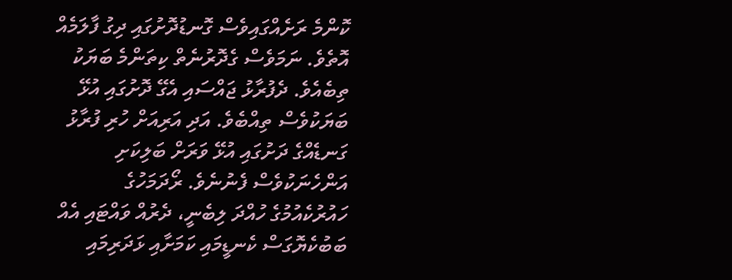ކޮންމެ ރަށެއްގައިވެސް ގޮނޑުދޮށުގައި ދިގު ފާލަމެއް އޮތެވެ. ނަމަވެސް ގެދޮރުނެތް ކިތަންމެ ބަޔަކު ތިބެއެވެ. ދެފުރާޅު ޖައްސައި އެގޭ ދޮށުގައި އުޅޭ ބަޔަކުވެސް ތިއްބެވެ. އަދި އަރިއަށް ހުރި ފުރާޅު ގަނޑެއްގެ ދަށުގައި އުޅޭ ވަރަށް ބަލިކަށި އަންހެނަކުވެސް ފެނުނެވެ. ރޯދަމަހުގެ ހައުރުކެއުމުގެ ހުއްދަ ލިބެނީ، ދެރުއް ވައްޓައި އެއް ބަބުކެޔޮގަސް ކެނޑީމައި ކަމަށާއި ޅަދަރިމައި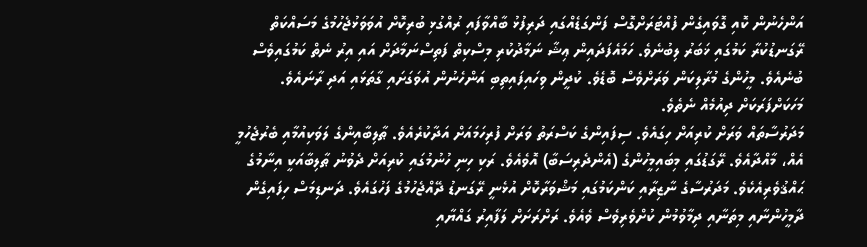އަންހެނުން ކޮއި ގޮވައިގެން ފުއްޓަރަށްގޮސް ފަންގަޑެއްގައި ދަރިފުޅު ބާއްވާފައި ރުއްގުޅި ބުރިކޮށް އުވަވަޅުޖެހުމުގެ މަސައްކަތް ރޭގަނޑުކުރާ ކަމުގައި ޚަބަރު ލިބުނެވެ. ހަމައެފަދައިން ޢިޝާ ނަމާދުކުރި މިސްކިތް ފަތިސްނަމާދަށް އައި އިރު ނެތް ކަމުގައިވެސް ބުނެއެވެ. މީހުންގެ މުރާލިކަން ވަރަށްވެސް ބޮޑެވެ. ކުދީން ވިހައިފައިތިބި އަންހެނުން އުވަގަށައި ގާތަޅައި އަދި ރާނައެވެ. މަހަކަށްފަރަކަށް ދިއުމެއް ނެތެވެ.
މަދަރުސާތައް ވަރަށް ކުރިއަށް ހިގައެވެ. ސިފައިންގެ ކަސްރަތު ވަރަށް ފުރިހަމައަށް އަދާކުރެއެވެ. ޠާލިބާއިންގެ ލަވަކިއުމާއި ބެރުޖެހުމީ އެއް، މާއްދާއެވެ. ރޭގަޑުގައި މިބައިމީހުންގެ (އެންދެރިސަބާ) އޮވެއެވެ. ރަކި ހިނި ހުނުމުގައި ކުރިއަށް ދެވުނު ޠާލިބާއަކީ އިނާމުގެ ޙައްޤުވެރިއެކެވެ. މަދަރުސާގެ ނާޒިރާއި ކަންކަމުގައި މަޝްވަރާކޮށް އުޅެނީ ރޭގަނޑު ދޭއްޖެހުމުގެ ފަހުގައެވެ. ދަނޑިމަސް ހިފައިގެން ދާމީހުންނާއި މިތަނާއި ދިމާވުމުން ކުށްވެރިވެސް ވެއެވެ. ރަށްރަށަށް ލަފާއިރު ގައްޔާއި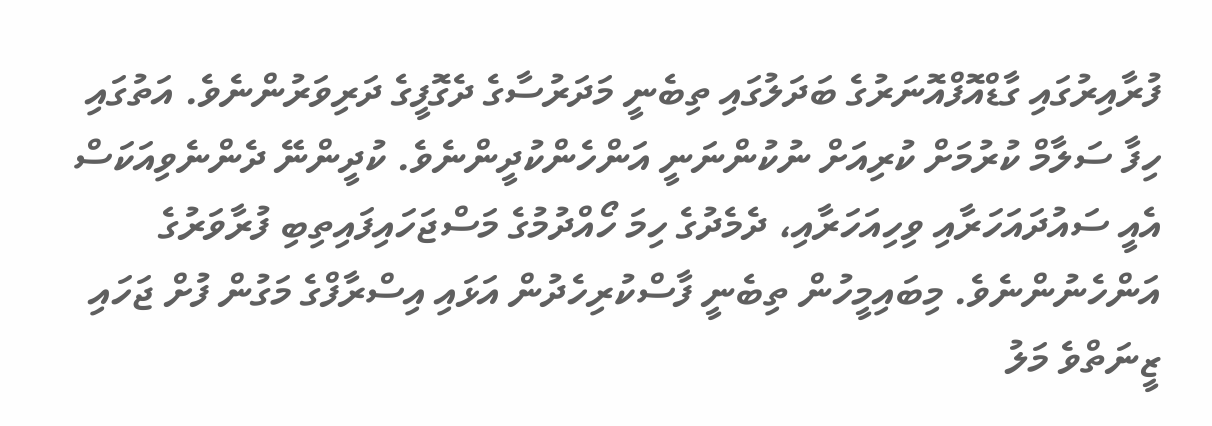ފުރާއިރުގައި ގާޑްއޮފްއޮނަރުގެ ބަދަލުގައި ތިބެނީ މަދަރުސާގެ ދެގޮފީގެ ދަރިވަރުންނެވެ. އަތުގައި ހިފާ ސަލާމް ކުރުމަށް ކުރިއަށް ނުކުންނަނީ އަންހެންކުދީންނެވެ. ކުދީންނޭ ދެންނެވިއަކަސް އެއީ ސައުދައަހަރާއި ވިހިއަހަރާއި، ދެމެދުގެ ހިމަ ހޯއްދުމުގެ މަސްޖަހައިފައިތިބި ފުރާވަރުގެ އަންހެނުންނެވެ. މިބައިމީހުން ތިބެނީ ފާސްކުރިހެދުން އަޅައި އިސްރާފްގެ މަގުން ފުށް ޖަހައި ޒީނަތްވެ މަލު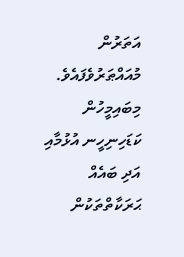އަތަރުން މުއައްޠަރުވެފައެވެ.
މިބައިމީހުން ކަޑަހިނިހީނ އުޅުމާއި އަދި ބައެއް ޙަރަކާތްތަކުން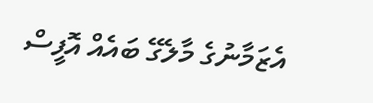އެޒަމާނުގެ މާލެގޭ ބައެއް އޮފީސް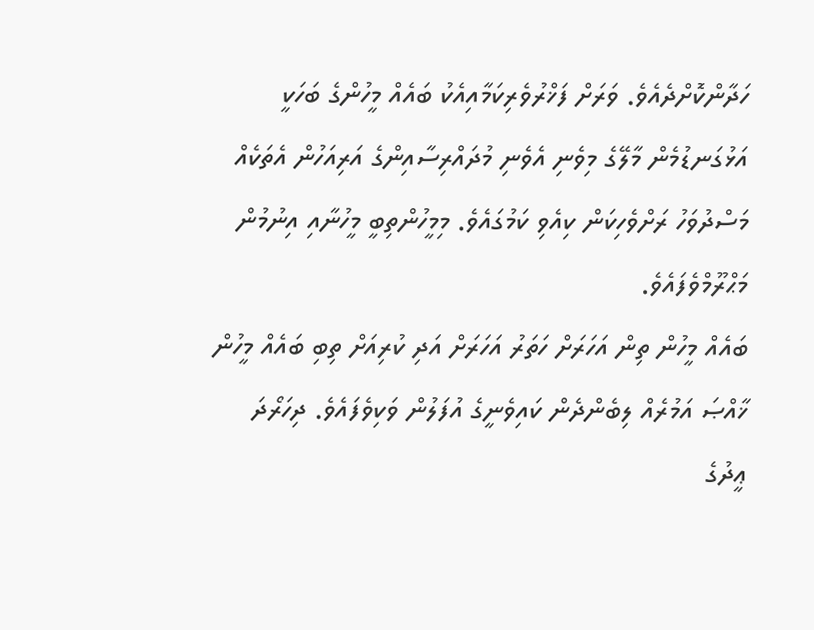ހަދާންކޮށްދެއެވެ. ވަރަށް ފަޚްރުވެރިކަމާއިއެކު ބައެއް މީހުންގެ ބަހަކީ އަޅުގަނޑުމެން މާލޭގެ މިވެނި އެވެނި މުދައްރިސާއިންގެ އަރިއަހުން އެތަކެއް މަސްދުވަހު ރަށްވެހިކަން ކިއެވި ކަމުގައެވެ. މިމީހުންތިބީ މީހުނާއި އިނުމުން މަޙްރޫމްވެފައެވެ.
ބައެއް މީހުން ތިން އަހަރަށް ހަތަރު އަހަރަށް އަދި ކުރިއަށް ތިބި ބައެއް މީހުން ޚާއްޞަ އަމުރެއް ލިބެންދެން ކައިވެނީގެ އުފަލުން ވަކިވެފައެވެ. ދިހަރޯދަ ޢީދުގެ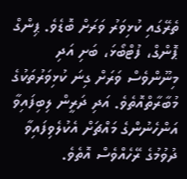ތެރޭގައި ކުޅިވަރު ވަރަށް ބޮޑެވެ. ޕިންގް ޕޮންގް، ފުޓްބޯޅަ، ބަށި އަދި މިނޫންވެސް ވަރަށް ގިނަ ކުޅިވަރުތަކުގެ މުބާރާތްއޮތެވެ. އަދި ދަރީން ލިބިފައިވާ އަންހެނުންގެ މައްޗަށް އެކުލެވިފައިވާ ދުވުމުގެ ރޭހެއްވެސް އޮތެވެ.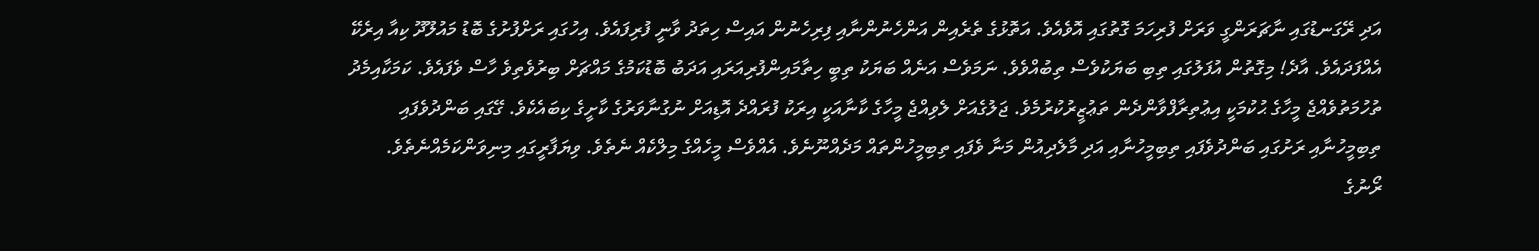އަދި ރޭގަނޑުގައި ނާޗަރަންގީ ވަރަށް ފުރިހަމަ ގޮތުގައި އޮވެއެވެ. އަތޮޅުގެ ތެރެއިން އަންހެނުންނާއި ފިރިހެނުން އައިސް ހިތަދު ވާނީ ފުރިފައެވެ. އިހުގައި ރަށްފުށުގެ ބޮޑު މައުލޫދޫ ކިއާ އިރެކޭ އެއްފަދައެވެ. އާދެ! މިގޮތުން އުފަލުގައި ތިބި ބަޔަކުވެސް ތިބުއްވެވެ. ނަމަވެސް އަނެއް ބަޔަކު ތިބީ ހިތާމައިންފުރިއަރައި އަދަބު ބޮޑުކަމުގެ މައްޗަށް ބިރުވެތިވެ ހާސް ވެފައެވެ. ކަމަކާއިމެދު ތުހުމަތުވެއްޖެ މީހާގެ ޙުކުމަކީ އިޢުތިރާފްވާންދެން ތަޢުޒީރުކުރުމެވެ. ޖަލުގެއަށް ލެވިއްޖެ މީހާގެ ކާނާއަކީ އިރަކު ފުރައްދެ އޮޑިއަށް ނުގުނާވަރުގެ ކާށީގެ ކިބައެކެވެ. ގޭގައި ބަންދުވެފައި ތިބިމީހުނާއި ރަށުގައި ބަންދުވެފައި ތިބިމީހުނާއި އަދި މާލެދިއުން މަނާ ވެފައި ތިބިމީހުންތައް މަދެއްނޫނެވެ. އެއްވެސް މީހެއްގެ މިލްކެއް ނެތެވެ. ވިޔަފާރީގައި މިނިވަންކަމެއްނެތެވެ. ރޯނުގެ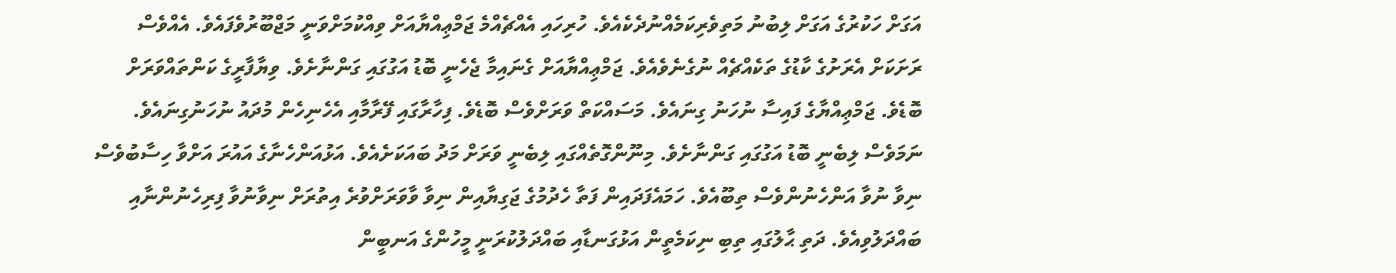އަގަށް ހަކުރުގެ އަގަށް ލިބުނު މަތިވެރިކަމެއްނުދެކެއެވެ. ހުރިހައި އެއްޗެއްމެ ޖަމްޢިއްޔާއަށް ވިއްކުމަށްވަނީ މަޖްބޫރުވެފައެވެ. އެއްވެސް ރަށަކަށް އެރަށުގެ ކާޑުގެ ތަކެއްޗެއް ނުގެނެވެއެވެ. ޖަމްޢިއްޔާއަށް ގެނައިމާ ޖެހެނީ ބޮޑު އަގުގައި ގަންނާށެވެ. ވިޔާފާރީގެ ކަންތައްވަރަށް ބޮޑެވެ. ޖަމްޢިއްޔާގެ ފައިސާ ނުހަނު ގިނައެވެ. މަސައްކަތް ވަރަށްވެސް ބޮޑެވެ. ފިހާރާގައި ފޭރާމާއި އެހެނިހެން މުދައު ނުހަނުގިނައެވެ. ނަމަވެސް ލިބެނީ ބޮޑު އަގުގައި ގަންނާށެވެ. މިނޫންގޮތެއްގައި ލިބެނީ ވަރަށް މަދު ބައަކަށެއެވެ. އަޅުއަންހެނާގެ އައުރަ އަށްވާ ހިސާބުވެސް ނިވާ ނުވާ އަންހެނުންވެސް ތިބޫއެވެ. ހަމައެފަދައިން ފަތާ ހެދުމުގެ ޖަގިޔާއިން ނިވާ ވާވަރަށްވުރެ އިތުރަށް ނިވާނުވާ ފިރިހެނުންނާއި ބައްދަލުވިއެވެ. ދަތި ޙާލުގައި ތިބި ނިކަމެތީން އަޅުގަނޑާއި ބައްދަލުކުރަނީ މީހުންގެ އަނބީން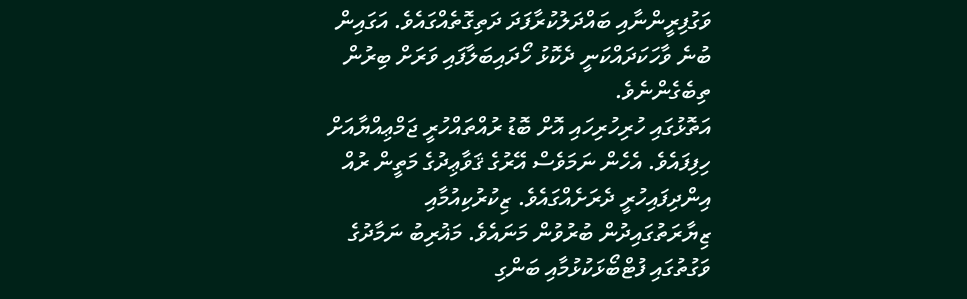ވަގުފިރީންނާއި ބައްދަލުކުރާފަދަ ދަތިގޮތެއްގައެވެ. އަގައިން ބުނެ ވާހަކަދައްކަނީ ދެކޮޅު ހޯދައިބަލާފައި ވަރަށް ބިރުން ތިބެގެންނެވެ.
އަތޮޅުގައި ހުރިހުރިހައި އޮށް ބޮޑު ރުއްތައްހުރީ ޖަމްޢިއްޔާއަށް ހިފިފައެވެ. އެހެން ނަމަވެސް އޭރުގެ ޤަވާޢިދުގެ މަތީން ރުއް އިންދިފައިހުރީ ދެރަށެއްގައެވެ. ޒިކުރުކިއުމާއި ޒިޔާރަތުގައިދުން ބުރުވުން މަނައެވެ. މަޣުރިބު ނަމާދުގެ ވަގުތުގައި ފުޓްބޯޅަކުޅުމާއި ބަންގި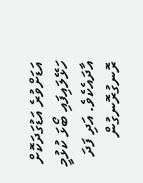އަޑަށްވުރެ އަޑުގަދަކޮށް ހަޅޭލައިފައި ބޯޅަ ކުޅުމީ އާދައެކެވެ. އަދި ފަދަ ރޮނގުރޮނގުން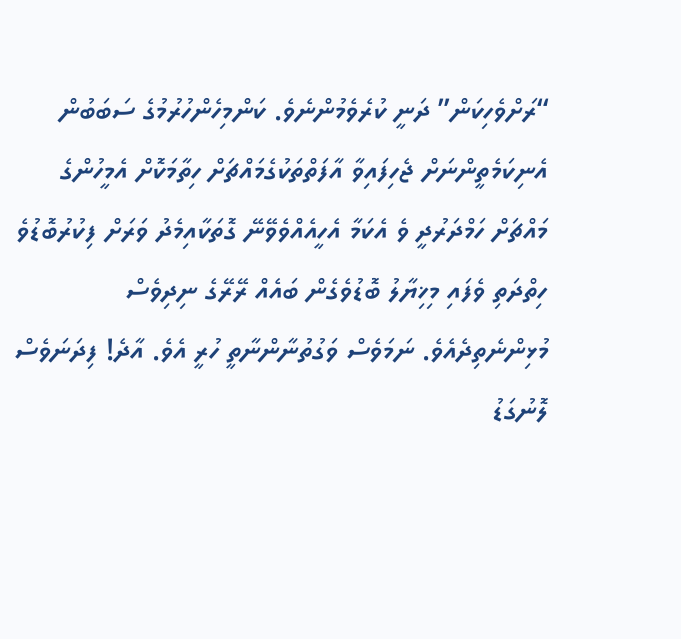“ރަށްވެހިކަން” ދަނީ ކުރެވެމުންނެވެ. ކަންމިހެންހުރުމުގެ ސަބަބުން އެނިކަމެތީންނަށް ޖެހިފައިވާ އާފަތްތަކުގެމައްޗަށް ހިތާމަކޮށް އެމީހުންގެ މައްޗަށް ހަމްދަރުދީ ވެ އެކަމާ އެހީއެއްވެވޭނޭ ގޮތަކާއިމެދު ވަރަށް ފިކުރުބޮޑުވެ ހިތްދަތި ވެފައި މިޚިޔާލު ބޮޑުވެގެން ބައެއް ރޭރޭގެ ނިދިވެސް މުޅިންނެތިދެއެވެ. ނަމަވެސް ވަގުތުނާންނާތީ ހުރީ އެވެ. އާދެ! ފިދަނަވެސް ލޮނުގަޑު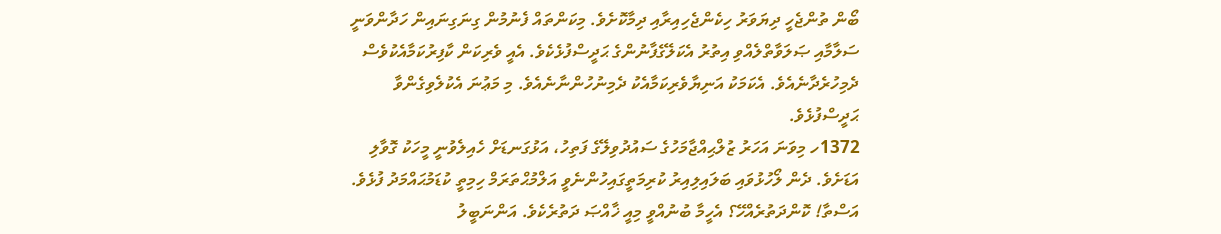ބޯން ތުންޖެހީ ދިޔަވަރު ހިކެންޖެހިއިރާއި ދިމާކޮށެވެ. މިކަންތައް ފެނުމުން ގިނަގިނައިން ހަދާންވަނީ ސަލާމާއި ޞަލަވާތްލެއްވި އިތުރު އެކަލޭގެފާނުންގެ ޙަދީސްފުޅެކެވެ. އެއީ ވެރިކަން ކާފިރުކަމާއެކުވެސް ދެމިހުރެދާނެއެވެ. އެކަމަކު އަނިޔާވެރިކަމާއެކު ދެމިނުހުންނާނެއެވެ. މި މަޢުނަ އެކުލެވިގެންވާ ޙަދީސްފުޅެވެ.
1372ހ މިވަނަ އަހަރު ޒުލްޙިއްޖާމަހުގެ ސައުދުވިލޭގެ ފަތިހު، އަޅުގަނޑަށް ހެއިލެވުނީ މީހަކު ގޮވާލި އަޑަށެވެ. ދެން ލޯހުޅުވައި ބަލައިލިއިރު ކުރިމަތީގައިހުންނެވީ އަލްމުޙްތަރަމް ހިމިތީ ކުޑަމުޙައްމަދު ފުޅެވެ. އަސްތާ! ކޮންދަތުރެއްހޭ؟ އެހީމާ ބުނުއްވީ މިއީ ޚާއްޞަ ދަތުރެކެވެ. އަންނަބީލު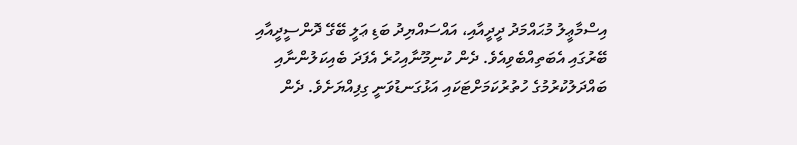އިސްމާޢީލު މުޙައްމަދު ދީދީއާއި، އައްސައްޔިދު ބަޑި ޢަލީ ބޭގޭ ދޮންސީދީއާއި ބޭރުގައި އެބަތިއްބެވިއެވެ. ދެން ކުނިމޫނާއިހުރެ އެފަދަ ބެއިކަލުންނާއި ބައްދަލުކުރުމުގެ ހުތުރުކަމަށްޓަކައި އަޅުގަނޑުވަނީ ގިފިއްޔަށެވެ. ދެން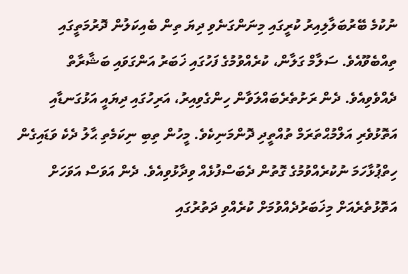ނުކުމެ ބޭރުބަލާލިއިރު ކުރީގައި މިނަންގަނެވި ދިޔަ ތިން ބެއިކަލުން ދޮރުމަތީގައި ތިއްބެވޫއެވެ. ސަލާމް ގަލާން، ކުރެއްވުމުގެ ފަހުގައި ޚަބަރު އަންގަވައި ބަޝާރާތް ދެއްވެވިއެވެ. ދެން ރަށުތެރެބައްލަވާން ހިންގެވިއިރު، އަރިހުގައި ދިޔައީ އަޅުގަނޑާއި އަތޮޅުވެރި އަލްމުޙްތަރަމް ތުއްތީދި ދޮންމަނިކެވެ. މީހުން ތިބި ނިކަމެތި ޙާލު ދެކެ ވަޑައިގެން ހިތްޕުޅާހަމަ ނުކުރެއްވުމުގެ ގޮތުން ދެބަސްފުޅެއް ވިދާޅުވިއެވެ. ދެން އަވަސް އަވަހަށް އަތޮޅުތެރެއަށް މިޚަބަރުދެއްވުމަށް ކުރެއްވި ދަތުރުގައި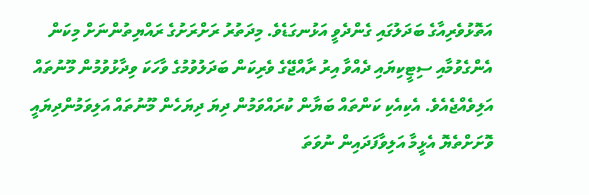އަތޮޅުވެރިއާގެ ބަދަލުގައި ގެންދެވީ އަޅުނގަޑެވެ. މިދަތުރު ރަށްރަށުގެ ރައްޔިތުންނަށް މިކަން އެންގެވުމާއި ސިޓީކިޔައި ދެއްވާ އިރު ރާއްޖޭގެ ވެރިކަން ބަދަލުވުމުގެ ވާހަކަ ވިދާޅުވުމުން މޫނުތައް އަލިވެއްޖެއެވެ. އެކިއެކި ކަންތައް ބަޔާން ކުރައްވަމުން ދިޔަ ދިޔަހެން މޫނުތައް އަލިވަމުންދިޔައީ ވޮށަށްތެޔޮ އެޅީމާ އަލިވާފަދައިން ނުވަތަ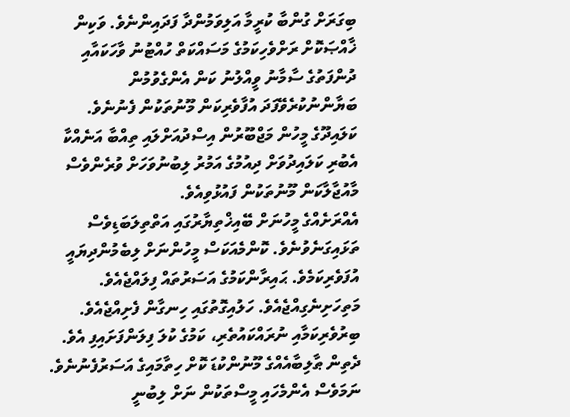ބިގަރަށް ގުންބާ ކުރީމާ އަލިވަމުންދާ ފަދައިންނެވެ. ވަކިން ޚާއްޞަކޮށް ރަށްވެހިކަމުގެ މަސައްކަތް ހުއްޓުނު ވާހަކައާއި ދުންފަތުގެ ސާމާނު ވީއްލުނު ކަން އެންގެވުމުން ބަޔާންނުކުރެވޭފަދަ އުފާވެރިކަން މޫނުތަކުން ފެނުނެވެ. ކަލައިދޫގެ މީހުން މަޖްބޫރުން އިސްދުއަށްލައި ތިއްބާ އަނެއްކާ އެބުރި ކަލައިދުވަށް ދިއުމުގެ އަމުރު ލިބުނުވަހަށް ވުރެންވެސް މާއުޖާލާކަން މޫނުތަކުން ފައުޅުވިއެވެ.
އެއްރަށެއްގެ މީހުނަށް ބޭއިޚްތިޔާރުގައި އަތްތިލަބަޑިވެސް ތަޅައިގަނެވުނެވެ. ކޮންމެއަކަސް މީހުންނަށް ލިބެމުންދިޔައީ އުފަވެރިކަމެވެ. ޙައިރާންކަމުގެ އަސަރުތައް ފިލައްޖެއެވެ. މަތިހަށިނެގިއްޖެއެވެ. ހަލުއިގޮތުގައި ހިނގާން ފެށިއްޖެއެވެ. ބިރުވެރިކަމާއި ނުރައްކައުތެރި، ކަމުގެ ކުލަ ފިލަންފަށައިފި އެވެ. ދެތިން ޠާލިބާއެއްގެ މޫނުންކުޑަ ކޮށް ހިތާމައިގެ އަސަރުފެނުނެވެ. ނަމަވެސް އެންމެހައި މީސްތަކުން ނަށް ލިބުނީ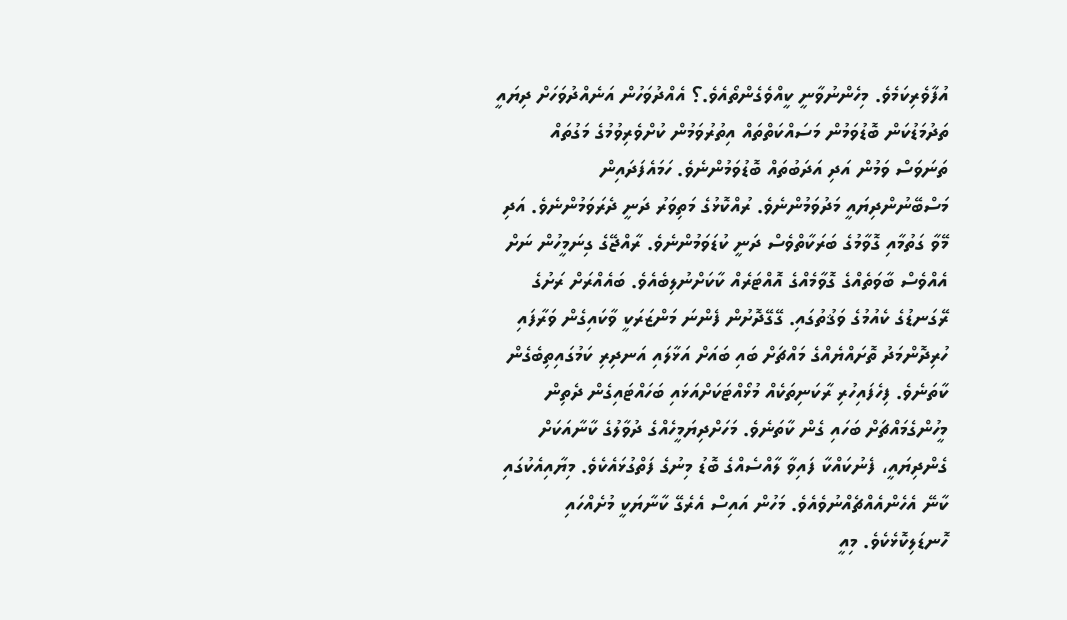އުފާވެރިކަމެވެ. މިހެންނުވާނީ ކީއްވެގެންތޯއެވެ.؟ އެއްދުވަހުން އަނެއްދުވަހަށް ދިޔައީ ތަދުމަޑުކަން ބޮޑުވަމުން މަސައްކަތްތައް އިތުރުވަމުން ކުށްވެރިވުމުގެ މަގުތައް ތަނަވަސް ވަމުން އަދި އަދަބުތައް ބޮޑުވަމުންނެވެ. ހަމައެފަދައިން މަސްބޭނުންދިޔައީ މަދުވަމުންނެވެ. ރުއްކޮޅުގެ މަތިވަރު ދަނީ ދެރަވަމުންނެވެ. އަދި މޭވާ ގަތުމާއި ގޮވާމުގެ ބަރަކާތްވެސް ދަނީ ކުޑަވަމުންނެވެ. ރާއްޖޭގެ ގިނަމީހުން ނަށް އެއްވެސް ބާވަތެއްގެ ގޮވާމެއްގެ އޮއްޓަރެއް ކާކަށްނުލިބެއެވެ. ބައެއްރަށް ރަށުގެ ރޭގަނޑުގެ ކެއުމުގެ ވަޤުތުގައި. ގޭގޭދޮށުން ފެންނަ މަންޒަރަކީ ވާކައިގެން ވަރާފައި ހުރިދޮންމަދު ތޮށައްޔެއްގެ މައްޗަށް ބައި ބައަށް އަޅާލައި އަނދިރި ކަމުގައިތިބެގެން ކާތަނެވެ. ފިހެފައިހުރި ރާކަނިތަކެއް މުޅޯއްޓަކަށްއަޅައި ބަހައްޓައިގެން ދެތިން މީހުންގެމައްޗަށް ބަހައި ގެން ކާތަނެވެ. މަހަށްދިޔަމީހެއްގެ ދުވާލުގެ ކާނާއަކަށް ގެންދިޔައީ، ފެނުކައްކާ ފައިވާ ލާއްސެއްގެ ބޮޑު މިނުގެ ފަތްގުޅައެކެވެ. މިޔާއިއެކުގައި ކާނޭ އެހެންއެއްޗެއްނުވެއެވެ. މަހުން އައިސް އެރެގޭ ކާނާޔަކީ މުށެއްހައި ހޮނޑަލިކޮޅެކެވެ. މިއީ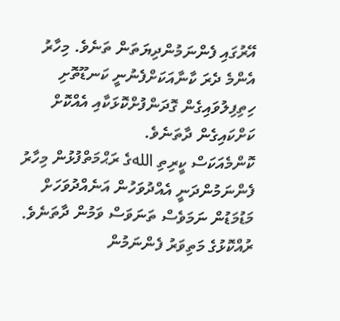އޭރުގައި ފެންނަމުންދިޔަތަން ތަނެވެ. މިހާރު އެންމެ ދެރަ ކާނާއަކަށްފެނުނީ ކަނޑޫތޮށި ހިތިފިލުވައިގެން ގޮދަންފުށްކޮޅަކާއި އެއްކޮށް ކަށްކައިގެން ދާތަނެވެ.
ކޮންމެއަކަސް ކީރިތި اللهގެ ރަޙްމަތްފުޅުން މިހާރު ފެންނަމުންދަނީ އެއްދުވަހުން އަނެއްދުވަހަށް މަޑުމަޑުން ނަމަވެސް ތަނަވަސް ވަމުން ދާތަނެވެ. ރުއްކޮޅުގެ މަތިވަރު ފެންނަމުން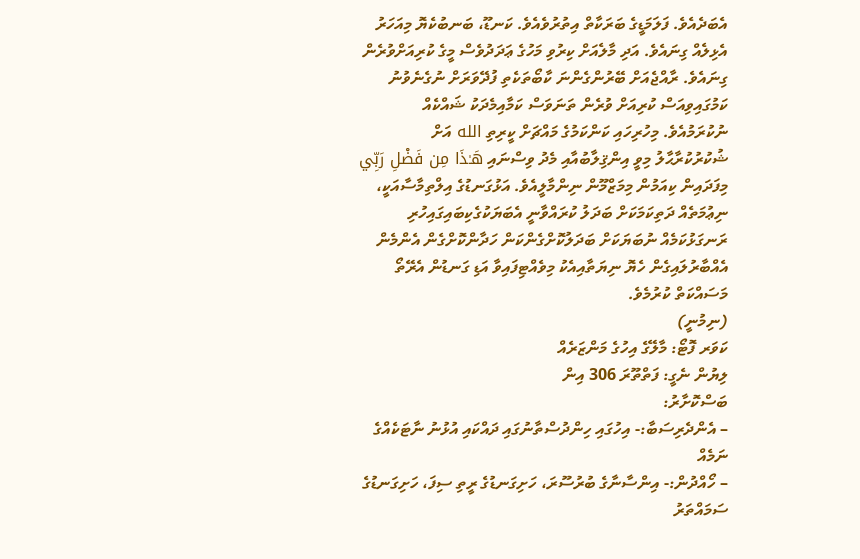އެބަދެއެވެ. ފަލަމަޑީގެ ބަރަކާތް އިތުރުވެއެވެ. ކަނޑޫ، ބަނބުކެޔޮ މިއަހަރު އެޅިލެއް ގިނައެވެ. އަދި މާލެއަށް ކިރުވި މަހުގެ ޢަދަދުވެސް މީގެ ކުރިއަށްވުރެން ގިނައެވެ. ރާއްޖެއަށް ބޭރުންގެންނަ ކާބޯތަކެތި ފުދޭވަރަށް ނުގެނެވުނު ކަމުގައިވިއަސް ކުރިއަށް ވުރެން ތަނަވަސް ކަމާއިމެދަކު ޝައްކެއް ނުކުރަމުއެވެ. މިހުރިހައި ކަންކަމުގެ މައްޗަށް ކީރިތި الله އަށް ޝުކުރުކުރާޙާލު މިވީ އިންޤިލާބުއާއި މެދު ވިސްނައި هَـٰذَا مِن فَضْلِ رَبِّي މިފަދައިން ކިއަމުން މިމަޒްމޫން ނިންމާލީއެވެ. އަޅުގަނޑުގެ އިލްތިމާސާއަކީ، ނިޢުމަތެއް ދަތިކަމަކަށް ބަދަލު ކުރައްވާނީ އެބަޔަކުގެކިބައިގައިހުރި ރަނގަޅުކަމެއް ނުބަޔަކަށް ބަދަލުކޮށްގެންކަން ހަދާންކޮށްގެން އެންމެން އެއްބާރުލައިގެން ހެޔޮ ނިޔަތާއިއެކު މިވެއްޓިފައިވާ އަޑި ގަނޑުން އެރޭތޯ މަސައްކަތް ކުރުމެވެ.
(ނިމުނީ)
ކަވަރ ފޮޓޯ: މާލޭގެ އިހުގެ މަންޒަރެއް
ލިޔުން ނެގީ: ފަތްތޫރަ 306 އިން
ބަސްކޮށާރު:
– އެންދެރިސަބާ:- އިހުގައި ހިންދުސްތާނުގައި ދައްކައި އުޅުނު ނާޓަކެއްގެ ނަމެއް
– ހޯއްދުން:- އިންސާނާގެ ބުރުސޫރަ، ހަށިގަނޑުގެ ރީތި ސިފަ، ހަށިގަނޑުގެ ސަމައްތަރު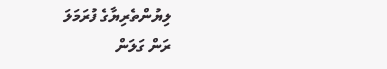ލިޔުންތެރިޔާގެ ފުރަމަލަ
ރަން ގަލަން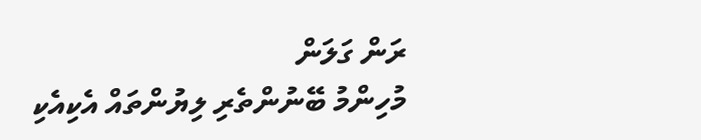ރަން ގަލަން
މުހިންމު ބޭނުންތެރި ލިޔުންތައް އެކިއެކި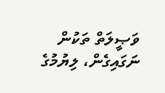ވަޞީލަތް ތަކުން ނަގައިގެން، ލިޔުމުގެ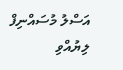އަސްލު މުސައްނިފް ލިޔުއްވި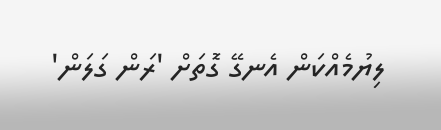ލިޔުމެއްކަން އެނގޭ ގޮތަށް 'ރަން ގަލަން'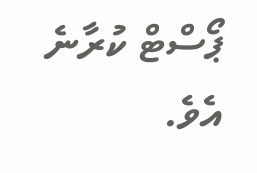ޕޯސްޓް ކުރާނެ އެވެ.